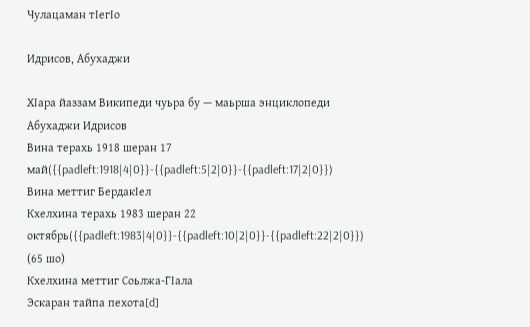Чулацаман тӀегӀо

Идрисов, Абухаджи

ХӀара йаззам Википеди чуьра бу — маьрша энциклопеди
Абухаджи Идрисов
Вина терахь 1918 шеран 17 май({{padleft:1918|4|0}}-{{padleft:5|2|0}}-{{padleft:17|2|0}})
Вина меттиг БердакӀел
Кхелхина терахь 1983 шеран 22 октябрь({{padleft:1983|4|0}}-{{padleft:10|2|0}}-{{padleft:22|2|0}}) (65 шо)
Кхелхина меттиг Соьлжа-ГӀала
Эскаран тайпа пехота[d]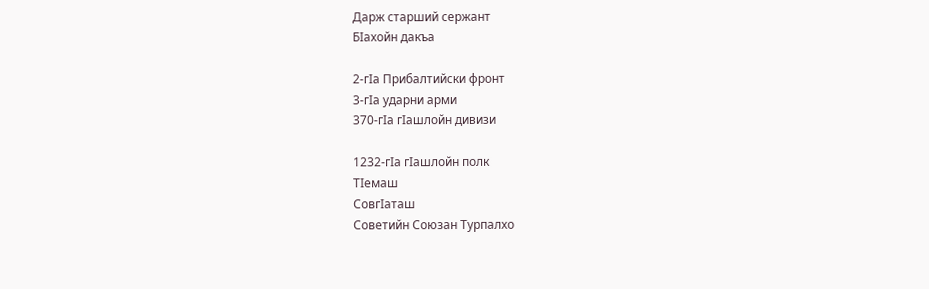Дарж старший сержант
БӀахойн дакъа

2-гӀа Прибалтийски фронт
3-гӀа ударни арми
370-гӀа гӀашлойн дивизи

1232-гӀа гӀашлойн полк
ТӀемаш
СовгӀаташ
Советийн Союзан Турпалхо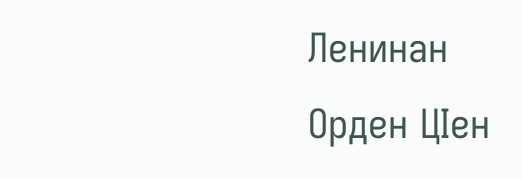Ленинан Орден ЦӀен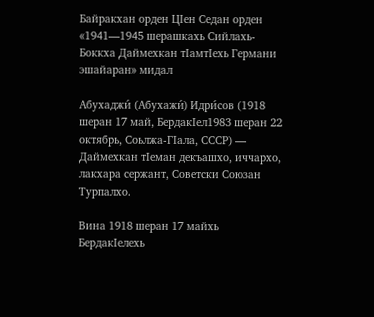Байракхан орден ЦӀен Седан орден
«1941—1945 шерашкахь Сийлахь-Боккха Даймехкан тӀамтӀехь Германи эшайаран» мидал

Абухаджи́ (Абухажи́) Идри́сов (1918 шеран 17 май, БердакӀел1983 шеран 22 октябрь, Соьлжа-ГӀала, СССР) — Даймехкан тӀеман декъашхо, иччархо, лакхара сержант, Советски Союзан Турпалхо.

Вина 1918 шеран 17 майхь БердакӀелехь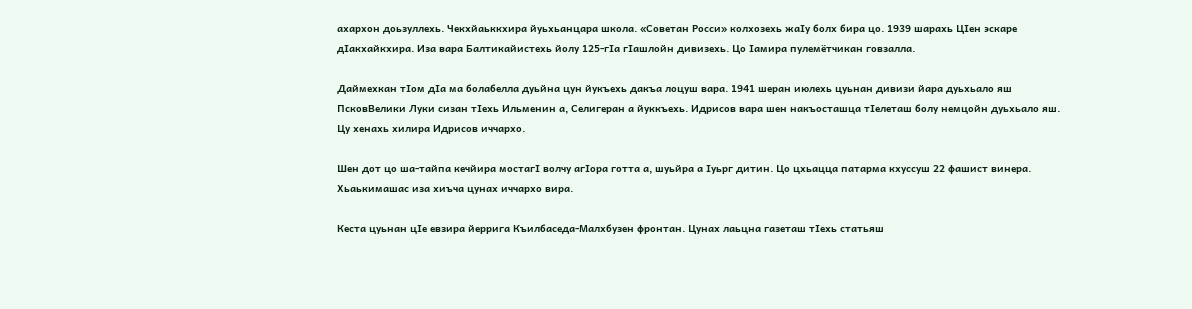ахархон доьзуллехь. Чекхйаьккхира йуьхьанцара школа. «Советан Росси» колхозехь жаӀу болх бира цо. 1939 шарахь ЦӀен эскаре дӀакхайкхира. Иза вара Балтикайистехь йолу 125-гӀа гӀашлойн дивизехь. Цо Ӏамира пулемётчикан говзалла.

Даймехкан тӀом дӀа ма болабелла дуьйна цун йукъехь дакъа лоцуш вара. 1941 шеран июлехь цуьнан дивизи йара дуьхьало яш ПсковВелики Луки сизан тӀехь Ильменин а, Селигеран а йуккъехь. Идрисов вара шен накъосташца тӀелеташ болу немцойн дуьхьало яш. Цу хенахь хилира Идрисов иччархо.

Шен дот цо ша-тайпа кечйира мостагӀ волчу агӀора готта а, шуьйра а Ӏуьрг дитин. Цо цхьацца патарма кхуссуш 22 фашист винера. Хьаькимашас иза хиъча цунах иччархо вира.

Кеста цуьнан цӀе евзира йеррига Къилбаседа-Малхбузен фронтан. Цунах лаьцна газеташ тӀехь статьяш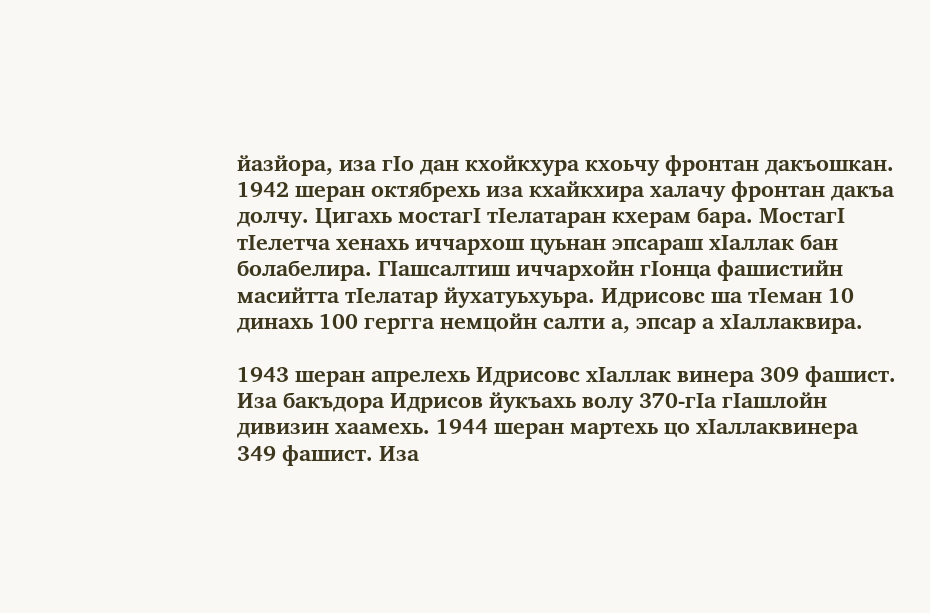йазйора, иза гӀо дан кхойкхура кхоьчу фронтан дакъошкан. 1942 шеран октябрехь иза кхайкхира халачу фронтан дакъа долчу. Цигахь мостагӀ тӀелатаран кхерам бара. МостагӀ тӀелетча хенахь иччархош цуьнан эпсараш хӀаллак бан болабелира. ГӀашсалтиш иччархойн гӀонца фашистийн масийтта тӀелатар йухатуьхуьра. Идрисовс ша тӀеман 10 динахь 100 гергга немцойн салти а, эпсар а хӀаллаквира.

1943 шеран апрелехь Идрисовс хӀаллак винера 309 фашист. Иза бакъдора Идрисов йукъахь волу 370-гӀа гӀашлойн дивизин хаамехь. 1944 шеран мартехь цо хӀаллаквинера 349 фашист. Иза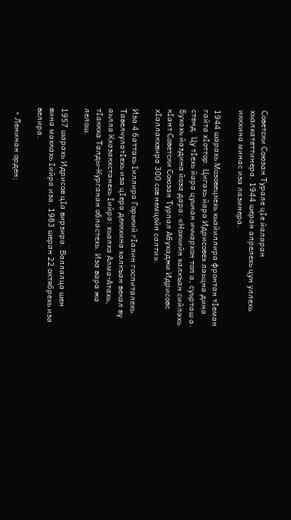Советски Союзан Турале цӀе йаларан хьалхатеттинера. 1944 шеран апрелехь цун уллехь иккхина минас иза лазинера.

1944 шарахь Мозовецкехь хьайиллира фронтан тӀеман гайта хӀоттор. Цигахь йара Идрисовех лаьцна дина стенд. Цу тӀехь йара цуьнан иччархон топ а, суьрташ а. Бухахь йаздина йоза дара: «Нохчийн халкъан сийлахь кӀант Советски Союзан Турпал Абухаджи Идрисовс хӀаллакхвира 300 сов немцойн салти».

Иза 4 баттахь Ӏиллира Горький гӀалин госпиталехь. ТавелчулатӀехь иза цӀера деккхина халкъан векал ву аьлла Кхазакхстанехь Ӏийра: хьалха Алма-Атахь, тӀаккха Талды-Курганан областехь. Иза вара жа лелош.

1957 шарахь Идрисов цӀа вирзира. Валлалца шен вина махкахь Ӏийра иза. 1983 шеран 22 октябрехь иза велира.

  • Ленинан орден;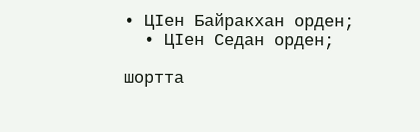• ЦӀен Байракхан орден;
  • ЦӀен Седан орден;

шортта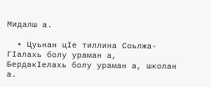Мидалш а.

  • Цуьнан цӀе тиллина Соьлжа-ГӀалахь болу ураман а, БердакӀелахь болу ураман а, школан а.